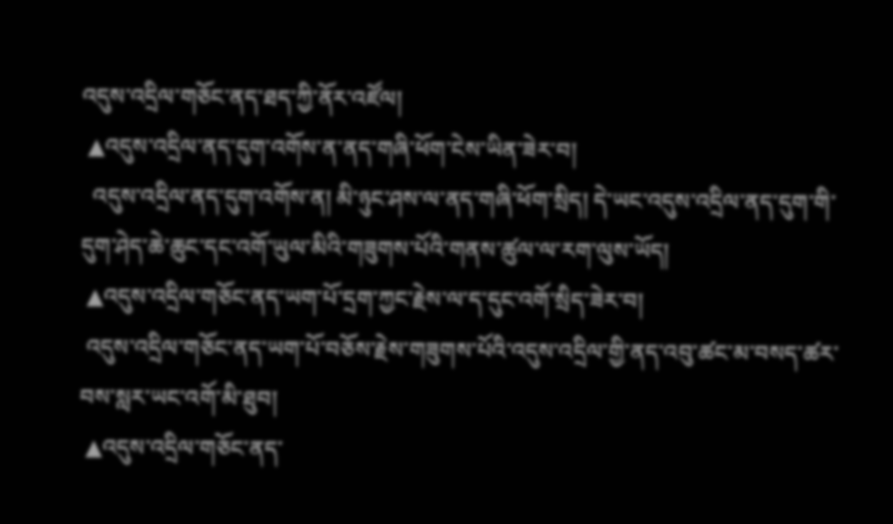འདུས་འདྲིལ་གཅོང་ནད་ཐད་ཀྱི་ནོར་འཛོལ།
 ▲འདུས་འདྲིལ་ནད་དུག་འགོས་ན་ནད་གཞི་ཕོག་ངེས་ཡིན་ཟེར་བ།
  འདུས་འདྲིལ་ནད་དུག་འགོས་ན། མི་ཉུང་ཤས་ལ་ནད་གཞི་ཕོག་སྲིད། དེ་ཡང་འདུས་འདྲིལ་ནད་དུག་གི་དུག་ཤེད་ཆེ་ཆུང་དང་འགོ་ཡུལ་མིའི་གཟུགས་པོའི་གནས་ཚུལ་ལ་རག་ལུས་ཡོད།
 ▲འདུས་འདྲིལ་གཅོང་ནད་ཡག་པོ་དྲག་ཀྱང་རྗེས་ལ་ད་དུང་འགོ་སྲིད་ཟེར་བ།
 འདུས་འདྲིལ་གཅོང་ནད་ཡག་པོ་བཅོས་རྗེས་གཟུགས་པོའི་འདུས་འདྲིལ་གྱི་ནད་འབུ་ཚང་མ་བསད་ཚར་བས་སླར་ཡང་འགོ་མི་ཐུབ།
 ▲འདུས་འདྲིལ་གཅོང་ནད་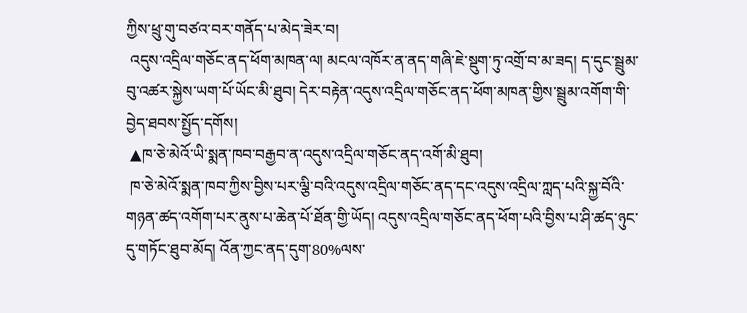ཀྱིས་ཕྲུ་གུ་བཙའ་བར་གནོད་པ་མེད་ཟེར་བ།
 འདུས་འདྲིལ་གཅོང་ནད་ཕོག་མཁན་ལ། མངལ་འཁོར་ན་ནད་གཞི་ཇེ་སྡུག་ཏུ་འགྲོ་བ་མ་ཟད། ད་དུང་སྦྲུམ་བུ་འཚར་སྐྱེས་ཡག་པོ་ཡོང་མི་ཐུབ། དེར་བརྟེན་འདུས་འདྲིལ་གཅོང་ནད་ཕོག་མཁན་གྱིས་སྦྲུམ་འགོག་གི་བྱེད་ཐབས་སྤྱོད་དགོས།
 ▲ཁ་ཅེ་མེའོ་ཡི་སྨན་ཁབ་བརྒྱབ་ན་འདུས་འདྲིལ་གཅོང་ནད་འགོ་མི་ཐུབ།
 ཁ་ཅེ་མེའོ་སྨན་ཁབ་ཀྱིས་བྱིས་པར་ལྕི་བའི་འདུས་འདྲིལ་གཅོང་ནད་དང་འདུས་འདྲིལ་ཀླད་པའི་སྐྱ་བོའི་གཉན་ཚད་འགོག་པར་ནུས་པ་ཆེན་པོ་ཐོན་གྱི་ཡོད། འདུས་འདྲིལ་གཅོང་ནད་ཕོག་པའི་བྱིས་པ་ཤི་ཚད་ཉུང་དུ་གཏོང་ཐུབ་མོད། འོན་ཀྱང་ནད་དུག་80%ལས་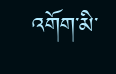འགོག་མི་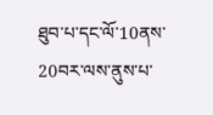ཐུབ་པ་དང་ལོ་10ནས་20བར་ལས་ནུས་པ་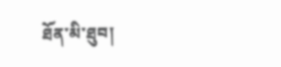ཐོན་མི་ཐུབ།